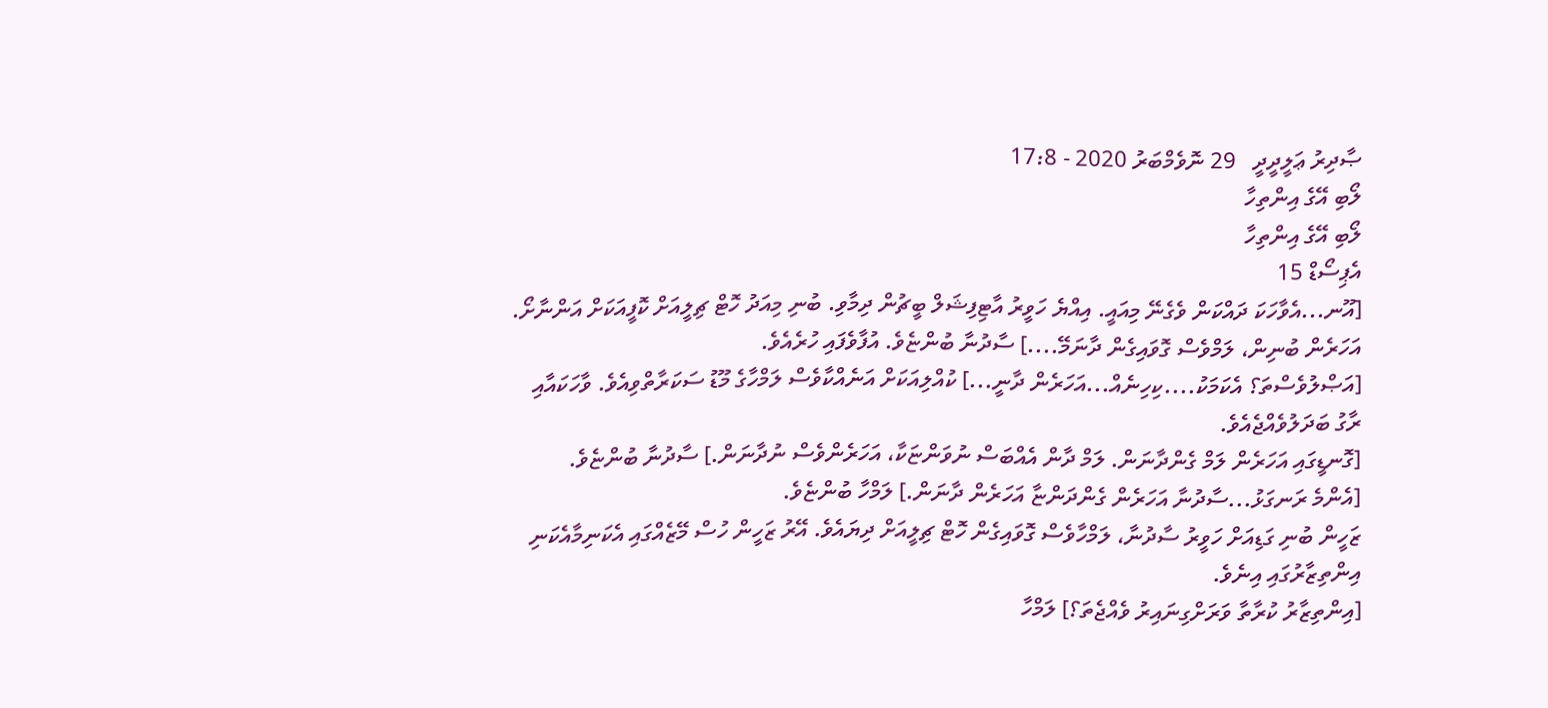ޞާދިރު ޢަލީދީދީ   29 ނޮވެމްބަރު 2020 - 17:8
ލޯބި އޭގެ އިންތިހާ
ލޯބި އޭގެ އިންތިހާ
އެޕިސޯޑް 15
[އޫނ...އެވާހަކަ ދައްކަން ވެގެނޭ މިއައީ. އިއްޔެ ހަވީރު އާޓިފިޝަލް ބީޗުން ދިމާވި. ބުނި މިއަދު ހޮޓް ޗިލީއަށް ކޮފީއަކަށް އަންނާށޯ. އަހަރެން ބުނިން، ލަމްވެސް ގޮވައިގެން ދާނަމޭ....] ސާދުނާ ބުންޏެވެ. އުފާވެފައި ހުރެއެވެ.
[އަޞްލުވެސްތަ؟ އެކަމަކު....ކިހިނެއް...އަހަރެން ދާނީ...] ކުއްލިއަކަށް އަނެއްކާވެސް ލަމްހާގެ މޫޑު ސަކަރާތްވިއެވެ. ވާހަކައާއި ރާގު ބަދަލުވެއްޖެއެވެ.
[ގޮނޑީގައި އަހަރެން ލަމް ގެންދާނަން. ލަމް ދާން އެއްބަސް ނުވަންޏަކާ، އަހަރެންވެސް ނުދާނަން.] ސާދުނާ ބުންޏެވެ.
[އެންމެ ރަނގަޅު...ސާދުނާ އަހަރެން ގެންދަންޏާ އަހަރެން ދާނަން.] ލަމްހާ ބުންޏެވެ.
ޒަހީން ބުނި ގަޑިއަށް ހަވީރު ސާދުނާ، ލަމްހާވެސް ގޮވައިގެން ހޮޓް ޗިލީއަށް ދިޔައެވެ. އޭރު ޒަހީން ހުސް މޭޒެއްގައި އެކަނިމާއެކަނި އިންތިޒާރުގައި އިނެވެ.
[އިންތިޒާރު ކުރާތާ ވަރަށްގިނައިރު ވެއްޖެތަ؟] ލަމްހާ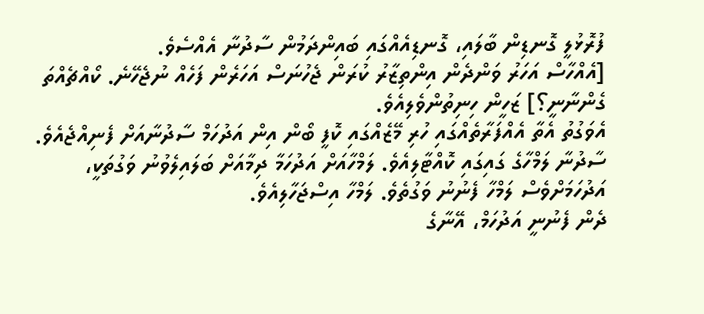ފުރޮޅުލީ ގޮނޑިން ބާލައި، ގޮނޑިއެއްގައި ބައިންދަމުން ސާދުނާ އެއްސެވެ.
[އެއްހާސް އަހަރު ވަންދެން އިންތިޒާރު ކުރަން ޖެހުނަސް އަހަރެން ފަހެއް ނުޖެހޭނެ. ކޯއްޗެއްތަ ގެންނާނީ؟] ޒަހީން ހިނިތުންވެލިއެވެ.
އެވަގުތު އެތާ އެއްފަރާތެއްގައި ހުރި މޭޒެއްގައި ކޮފީ ބޯން އިން އަދުހަމް ސާދުނާއަށް ފެނިއްޖެއެވެ. ސާދުނާ ލަމްހާގެ ގައިގައި ކޮއްޓާލިއެވެ. ލަމްހާއަށް އަދުހަމާ ދިމާއަށް ބަލައިލެވުނު ވަގުތަކީ، އަދުހަމަށްވެސް ލަމްހާ ފެނުނު ވަގުތެވެ. ލަމްހާ އިސްޖަހާލިއެވެ.
ދެން ފެނުނީ އަދުހަމް، އޭނާގެ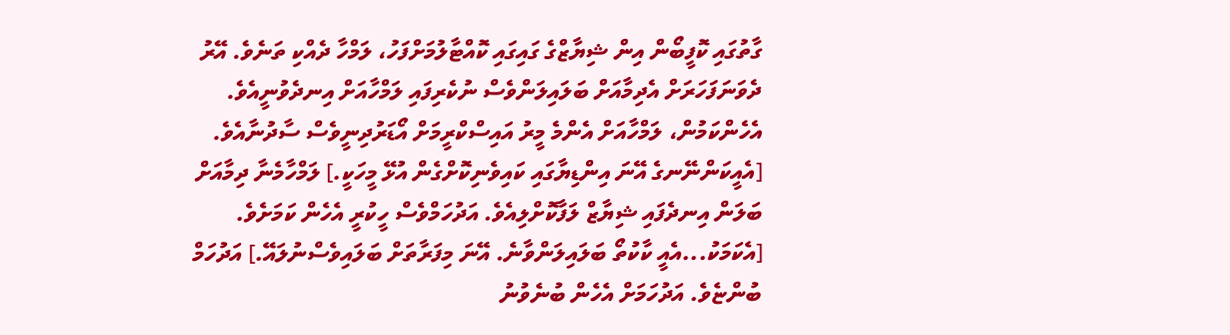ގާތުގައި ކޮފީބޯން އިން ޝިޔާޒްގެ ގައިގައި ކޮއްޓާލުމަށްފަހު، ލަމްހާ ދެއްކި ތަނެވެ. އޭރު ދެވަނަފަހަރަށް އެދިމާއަށް ބަލައިލަންވެސް ނުކެރިފައި ލަމްހާއަށް އިނދެވުނީއެވެ. އެހެންކަމުން، ލަމްހާއަށް އެންމެ މީރު އައިސްކްރީމަށް އޯޑަރުދިނީވެސް ސާދުނާއެވެ.
[އެއީކަންނޭނގެ އޭނަ އިންޑިޔާގައި ކައިވެނިކޮށްގެން އުޅޭ މީހަކީ.] ލަމްހާމެނާ ދިމާއަށް ބަލަން އިނދެފައި ޝިޔާޒް ލަފާކޮށްލިއެވެ. އަދުހަމްވެސް ހީކުރީ އެހެން ކަމަށެވެ.
[އެކަމަކު...އެއީ ކާކުތޯ ބަލައިލަންވާނެ. އޭނަ މިފަރާތަށް ބަލައިވެސްނުލައޭ.] އަދުހަމް ބުންޏެވެ. އަދުހަމަށް އެހެން ބުނެވުނު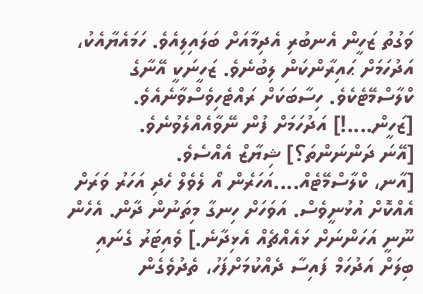ވަގުތު ޒަހީން އެނބުރި އެދިމާއަށް ބަލައިލިއެވެ. ހަމައެޔާއެކު، އަދުހަމަށް ޙައިރާންކަން ލިބުނެވެ. ޒަހީނަކީ އޭނާގެ ކްލާސްމޭޓެކެވެ. ހިސާބަކަށް ރައްޓެހިވެސްވާނެއެވެ.
[ޒަހީން....!] އަދުހަމަށް ފުން ނޭވާއެއްލެވުނެވެ.
[އޭނަ ދަންނަންތަ؟] ޝިޔާޒް އެއްސެވެ.
[އާނ، ކްލާސްމޭޓެއް....އަހަރެން އޯ ލެވެލް ހެދި އަހަރު ވަރަށް އެއްކޮށް އުޅުނީވެސް. އަވަހަށް ހިނގާ މިތަނުން ދާން. އެހެން ނޫނީ އަހަންނަށް ޅައެއްޗެއް އެޅިދާނެ.] ވެއިޓަރު ގެނައި ބިލަށް އަދުހަމް ފައިސާ ދެއްކުމަށްފަހު، ތެދުވެގެން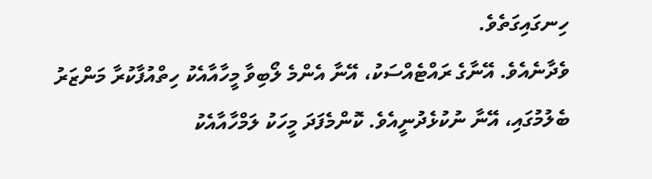ހިނގައިގަތެވެ.
ވެދާނެއެވެ. އޭނާގެ ރައްޓެއްސަކު، އޭނާ އެންމެ ލޯބިވާ މީހާއާއެކު ހިތްއުފާކުރާ މަންޒަރު ބެލުމުގައި، އޭނާ ނުކުޅެދުނީއެވެ. ކޮންމެފަދަ މީހަކު ލަމްހާއާއެކު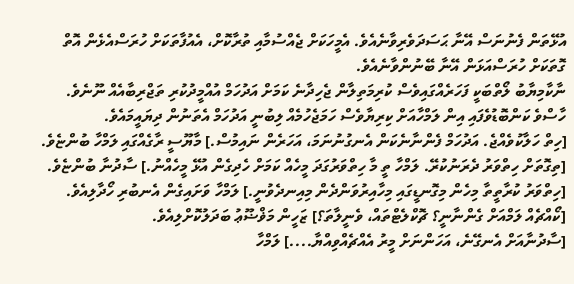އުޅޭތަން ފެނުނަސް އޭނާ ޙަސަދަވެރިވާނެއެވެ. އެމީހަކަށް ޖެއްސުމާއި ތުރާކޮށް، އެއުފާތަކަށް ހުރަސްއެޅެން އޮތް ގޮތަކަށް ހުރަސްއަޅަން އޭނާ ބޭނުންވާނެއެވެ.
ނާކާމިޔާބު ލޯތްބަކީ ފަހަރެއްގައިވެސް ކުރިމަތިލާން ޖެހިދާނެ ކަމަށް އަދުހަމް އުއްމީދުކުރި ތަޖްރިބާއެއް ނޫނެވެ.
ހާސްވެ ކަންބޮޑުވެފައި އިން ލަމްހާއަށް ކިރިޔާވެސް ހަމަޖެހުމެއް ލިބުނީ އަދުހަމް އެތަނުން ދިޔައީމައެވެ.
[ހިތް ހަލާކުވެއްޖެ. އަދުހަމް ފެންނާނެކަން އެނގުނުނަމަ، އަހަރެން ނައިމުސް.] މާޔޫސީ ރާގެއްގައި ލަމްހާ ބުންޏެވެ.
[ތިގޮތަށް ހިތްވަރު ދެރަނުކުރޭ. ލަމްހާ ތީ މާ ހިތްވަރުގަދަ މީހެއް ކަމަށް ހެދިގެން އުޅޭ މީހެއްނު.] ސާދުނާ ބުންޏެވެ.
[ހިތްވަރު ކުރާތީތާ މިހެން މިގޮނޑީގައި މިހާއިރުވަންދެން މިއިނދެވުނީ.] ލަމްހާ ވަށައިގެން އެނބުރި ހޯދާލިއެވެ.
[ކޯއްޗެއް ލަމްއަށް ގެންނާނީ؟ ޗޮކްލެޓްތައް، ވެނީލާތަ؟] ޒަހީން މަޥްޟޫޢު ބަދަލުކޮށްލިއެވެ.
[ސާދުނާއަށް އެނގޭނެ، އަހަންނަށް މީރު އެއްޗެއްވިއްޔާ....] ލަމްހާ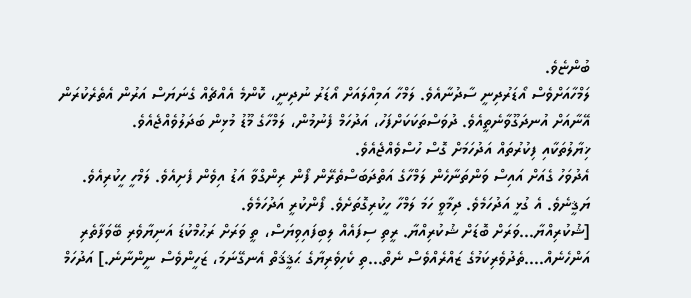ބުންޏެވެ.
ލަމްހާއަށްވެސް އޯޑަރުދިނީ ސާދުނާއެވެ. ލަމްހާ އަމިއްލައަށް އޯޑަރު ނުދިނީ، ކޮންމެ އެއްޗެއް ގެނަޔަސް އަރުން އެތެރެކުރަން އޭނާއަށް އުނދަގޫވާނެތީއެވެ. ދުވަސްތަކަކަށްފަހު، އަދުހަމް ފެނުމުން، ލަމްހާގެ މޫޑު މުޅިން ބަދަލުވެއްޖެއެވެ.
ޚިޔާލުތަކާއި ފިކުރުތައް އަދުހަމަށް ގޮސް ހުސްވެއްޖެއެވެ.
އެދުވަހު ގެއަށް އައިސް ވަންތަނާހެން ލަމްހާގެ އަތްދަބަސްތެރޭން ފޯން ރިންގްވާ އަޑު އިވެން ފެށިއެވެ. ލަމްހީ ހީކުރިއެވެ. ޔަޤީނެވެ. އެ ގުޅީ އަދުހަމެވެ. ދިމާވީ ހަމަ ލަމްހާ ހީކުރިގޮތަށެވެ. ފޯންކުރީ އަދުހަމެވެ.
[ޝުކުރިއްޔާ...ވަރަށް ބޮޑަށް ޝުކުރިއްޔާ. ރީތި ސިފައެއް ލިބިފައިވިޔަސް، ތީ ވަރަށް ރަޙުމްކުޑަ އަނިޔާވެރި ބޭވަފާތެރި އަންހެނެއް....ތެދުވެރިކަމުގެ ޒައްރެއްވެސް ނެތް...ތި ކެހިވެރިޔާގެ ޙަޤީޤަތް އެނގޭނަމަ، ޒަހީންވެސް ނީންނާނެ.] އަދުހަމް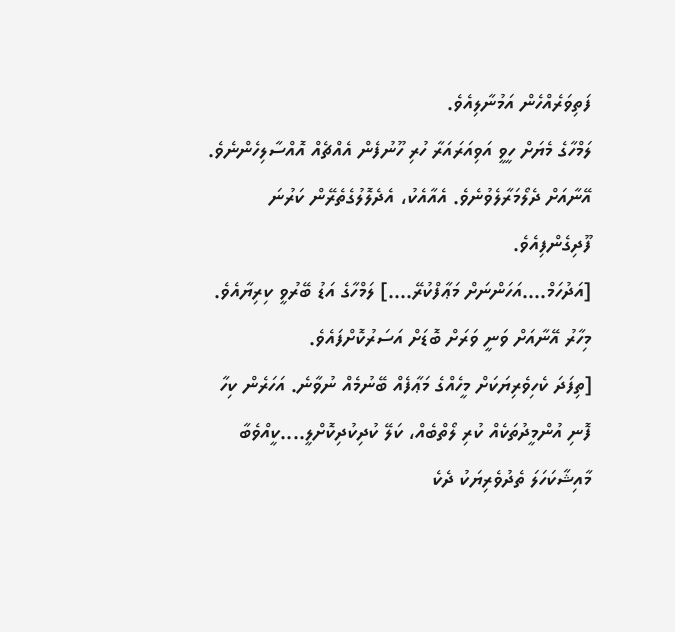ފަތިވަރެއްހެން އަމުނާލިއެވެ.
ލަމްހާގެ މެޔަށް ހީވީ އަވިއަރައަރާ ހުރި ހޫނުފެން އެއްޗެއް އޮއްސާލިހެންނެވެ. އޭނާއަށް ދެލޯމަރާލެވުނެވެ. އެއާއެކު، އެދެލޮލުގެތެރޭން ކަރުނަ ފޫދިގެންފިއެވެ.
[އަދުހަމް....އަހަންނަށް މަޢާފްކުރޭ....] ލަމްހާގެ އަޑު ބޭރުވީ ކިރިޔާއެވެ. މިހާރު އޭނާއަށް ވަނީ ވަރަށް ބޮޑަށް އަސަރުކޮށްފައެވެ.
[ތިފަދަ ކެހިވެރިޔަކަށް މީހެއްގެ މަޢާފެއް ބޭނުމެއް ނުވާނެ. އަހަރެން ކިހާ ފޮނި އުންމީދުތަކެއް ކުރި ލޯތްބެއް، ކަލޭ ކުދިކުދިކޮށްލީ....ކީއްވެބާ މާއިޝާކަހަލަ ތެދުވެރިޔަކު ދެކެ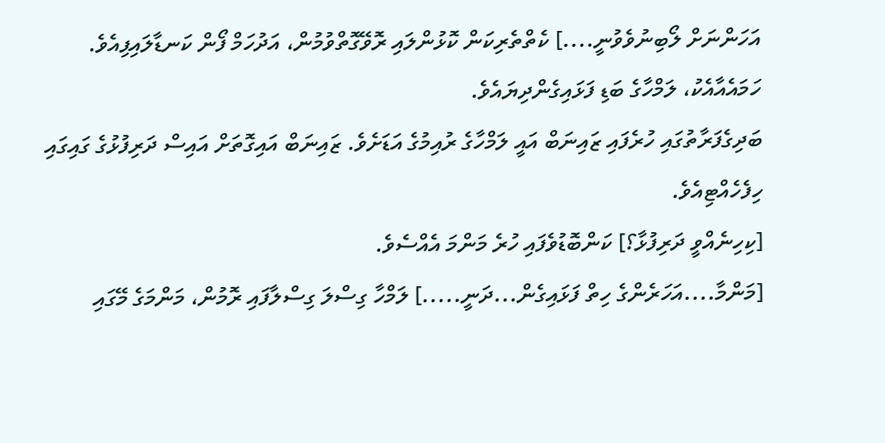އަހަންނަށް ލޯބިނުވެވުނީ....] ކެތްތެރިކަން ކޮޅުންލައި ރޮވޭގޮތްވުމުން، އަދުހަމް ފޯން ކަނޑާލައިފިއެވެ. ހަމައެއާއެކު، ލަމްހާގެ ބަޑި ފަޅައިގެންދިޔައެވެ.
ބަދިގެފަރާތުގައި ހުރެފައި ޒައިނަބް އައީ ލަމްހާގެ ރުއިމުގެ އަޑަށެވެ. ޒައިނަބް އައިގޮތަށް އައިސް ދަރިފުޅުގެ ގައިގައި ހިފެހެއްޓިއެވެ.
[ކިހިނެއްވީ ދަރިފުޅާ؟] ކަންބޮޑުވެފައި ހުރެ މަންމަ އެއްސެވެ.
[މަންމާ....އަހަރެންގެ ހިތް ފަޅައިގެން...ދަނީ.....] ލަމްހާ ގިސްލަ ގިސްލާފައި ރޮމުން، މަންމަގެ މޭގައި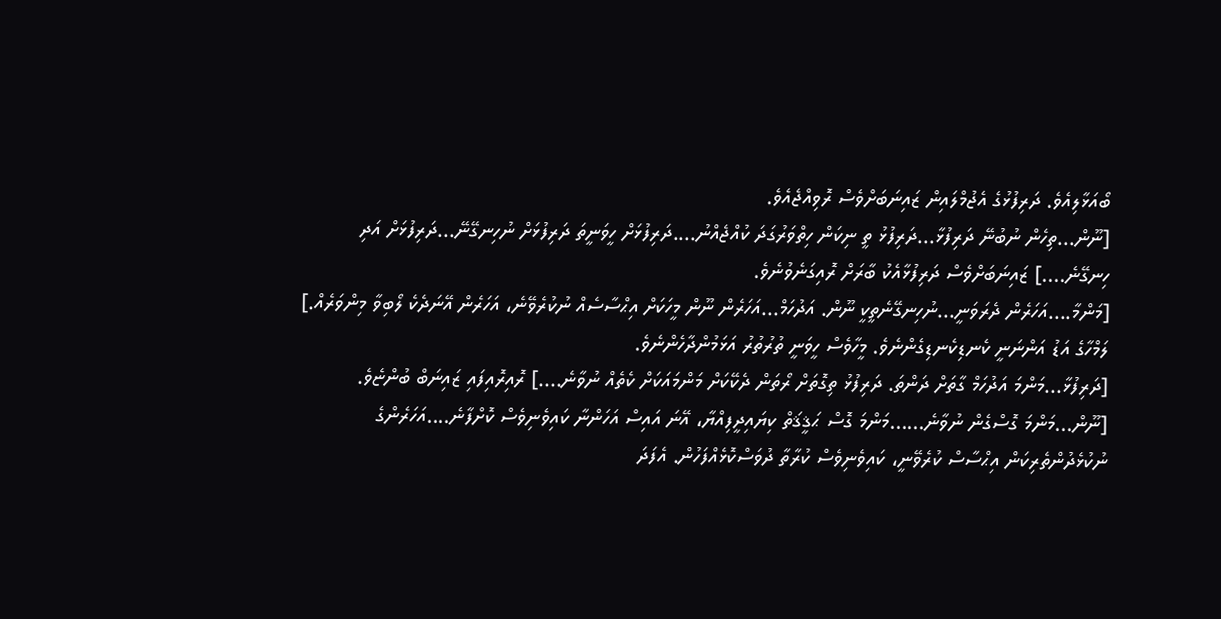ބޯއަޅާލިއެވެ. ދަރިފުޅުގެ އެޖުމްލައިން ޒައިނަބަށްވެސް ރޮވިއްޖެއެވެ.
[ނޫން...ތިހެން ނުބުނޭ ދަރިފުޅާ...ދަރިފުޅު ތީ ނިކަން ހިތްވަރުގަދަ ކުއްޖެއްނު....ދަރިފުޅަށް ހީވަނީތަ ދަރިފުޅަށް ނުހިނގޭނޭ...ދަރިފުޅަށް އަދި ހިނގޭނެ....] ޒައިނަބަށްވެސް ދަރިފުޅާއެކު ބާރަށް ރޮއިގަނެވުނެވެ.
[މަންމާ....އަހަރެން ދެރަވަނީ...ނުހިނގޭނެތީކީ ނޫން. އަދުހަމް...އަހަރެން ނޫން މީހަކަށް އިޙްސާސެއް ނުކުރެވޭނެ، އަހަރެން އޭނަދެކެ ލޯބިވާ މިންވަރެއް.] ލަމްހާގެ އަޑު އަންނަނީ ކެނޑިކެނޑިގެންނެވެ. މީހާވެސް ހީވަނީ ތުރުތުރު އަޅަމުންދާހެންނެވެ.
[ދަރިފުޅާ...މަންމަ އަދުހަމް ގާތަށް ދަންތަ. ދަރިފުޅު ތިގޮތަށް ރޯތަން ދެކޭކަށް މަންމައަކަށް ކެތެއް ނުވާނެ....] ރޮއިރޮއިފައި ޒައިނަބް ބުންޏެވެ.
[ނޫން...މަންމަ ގޮސްގެން ނުވާނެ......މަންމަ ގޮސް ޙަޤީޤަތް ކިޔައިދީފިއްޔާ، އޭނަ އައިސް އަހަންނާ ކައިވެނިވެސް ކޮށްފާނެ....އަހަރެންގެ ނުކުޅެދުންތެރިކަން އިޙްސާސް ކުރެވޭނީ، ކައިވެނިވެސް ކުރާތާ ދުވަސްކޮޅެއްފަހުން. އެފަދަ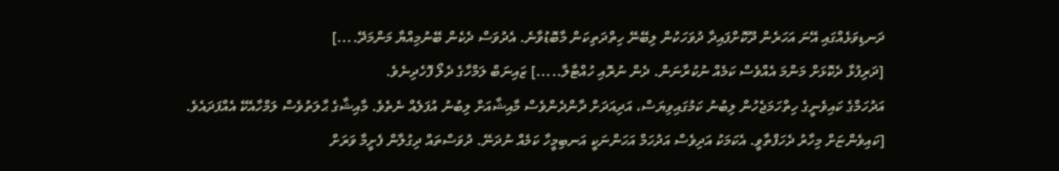ދަނޑިވަޅެއްގައި އޭނަ އަހަރެން ދޫކޮށްފައިދާ ދުވަހަކުން ލިބޭނޭ ހިތްދަތިކަން މާބޮޑުވާނެ. އެދުވަސް ދެކެން ބޭނުމިއްޔާ މަންމަދޭ....]
[ދަރިފުޅާ ދެކޮޅަށް މަންމަ އެއްވެސް ކަމެއް ނުކުރާނަން. ދެން ނުރޮއި ހުއްޓާލާ.....] ޒައިނަބް ލަމްހާގެ ދެލޯ ފޮހެދިނެވެ.
އަދުހަމްގެ ކައިވެނީގެ ހިތްހަމަޖެހުން ލިބުނު ކަމުގައިވިޔަސް، އަދިއަދަށް ދާންދެންވެސް މާއިޝާއަށް ލިބުނު އުފަލެއް ނެތެވެ. މާއިޝާގެ ޙާލަތުވެސް ލަމްހާއެކޭ އެއްފަދައެވެ.
[ކައިވެންޏަށް މިހާރު ދެހަފްތާވީ. އެކަމަކު އަދިވެސް އަދުހަމް އަހަންނަކީ އަނބިމީހާ ކަމެއް ނުދަނޭ. ދުވަސްތައް ދިގުލާން ފެށީމާ ވަރަށް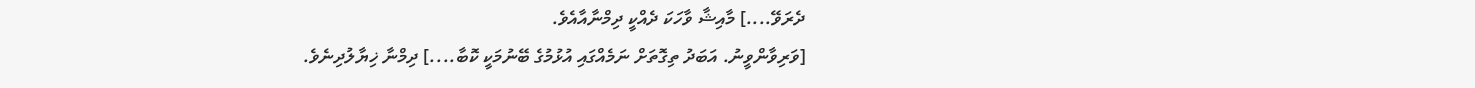ދެރަވޭ....] މާއިޝާ ވާހަކަ ދެއްކީ ދިމްނާއާއެވެ.
[ވަރިވާންވީނު. އަބަދު ތިގޮތަށް ނަމެއްގައި އުޅުމުގެ ބޭނުމަކީ ކޮބާ....] ދިމްނާ ޚިޔާލުދިނެވެ.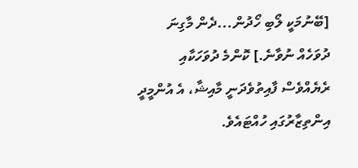[ބޭނުމަކީ ލޯބި ހޯދުން...ދެން މާގިނަ ދުވަހެއް ނުވާނެ.] ކޮންމެ ދުވަހަކާއި ރެޔެއްވެސް ފާއިތުވެދަނީ މާއިޝާ، އެ އުންމީދީ އިންތިޒާރުގައި ހުއްޓައެވެ.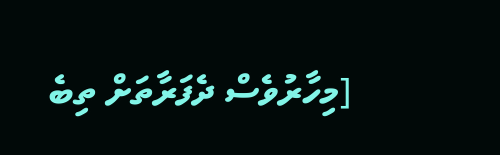[މިހާރުވެސް ދެފަރާތަށް ތިބެ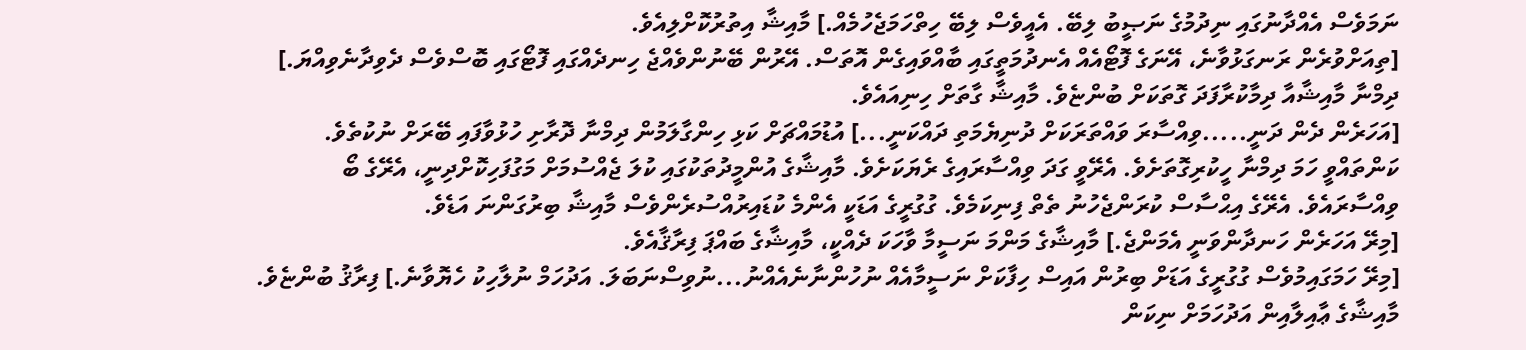ނަމަވެސް އެއްދާނުގައި ނިދުމުގެ ނަޞީބު ލިބޭ. އެއީވެސް ލިބޭ ހިތްހަމަޖެހުމެއް.] މާއިޝާ އިތުރުކޮށްލިއެވެ.
[ތިއަށްވުރެން ރަނގަޅުވާނެ، އޭނަގެ ފޮޓޯއެއް އެނދުމަތީގައި ބާއްވައިގެން އޮތަސް. އޭރުން ބޭނުންވެއްޖެ ހިނދެއްގައި ފޮޓޯގައި ބޮސްވެސް ދެވިދާނެވިއްޔަ.] ދިމްނާ މާއިޝާއާ ދިމާކުރާފަދަ ގޮތަކަށް ބުންޏެވެ. މާއިޝާ ގާތަށް ހިނިއައެވެ.
[އަހަރެން ދެން ދަނީ.....ވިއްސާރަ ވައްތަރަކަށް ދުނިޔެމަތި ދައްކަނީ...] އުޑުމައްޗަށް ކަޅި ހިންގާލަމުން ދިމްނާ ދޮރާށި ހުޅުވާފައި ބޭރަށް ނުކުތެވެ.
ކަންތައްވީ ހަމަ ދިމްނާ ހީކުރިގޮތަށެވެ. އެރޭވީ ގަދަ ވިއްސާރައިގެ ރެޔަކަށެވެ. މާއިޝާގެ އުންމީދުތަކުގައި ކުލަ ޖެއްސުމަށް މަގުފަހިކޮށްދިނީ، އެރޭގެ ބޯ ވިއްސާރައެވެ. އެރޭގެ އިޙްސާސް ކުރަންޖެހުނު ތެތް ފިނިކަމެވެ. ގުގުރީގެ އަޑަކީ އެންމެ ކުޑައިރުއްސުރެންވެސް މާއިޝާ ބިރުގަންނަ އަޑެވެ.
[މިރޭ އަހަރެން ހަނދާންވަނީ އެމަންޖެ.] މާއިޝާގެ މަންމަ ނަސީމާ ވާހަކަ ދެއްކީ، މާއިޝާގެ ބައްޕަ ފިރާޤާއެވެ.
[މިރޭ ހަމަގައިމުވެސް ގުގުރީގެ އަޑަށް ބިރުން އައިސް ހިފާކަށް ނަސީމާއެއް ނުހުންނާނެއެއްނު...ނުވިސްނަބަލަ. އަދުހަމް ނުލާހިކު ހެޔޮވާނެ.] ފިރާޤު ބުންޏެވެ.
މާއިޝާގެ ޢާއިލާއިން އަދުހަމަށް ނިކަން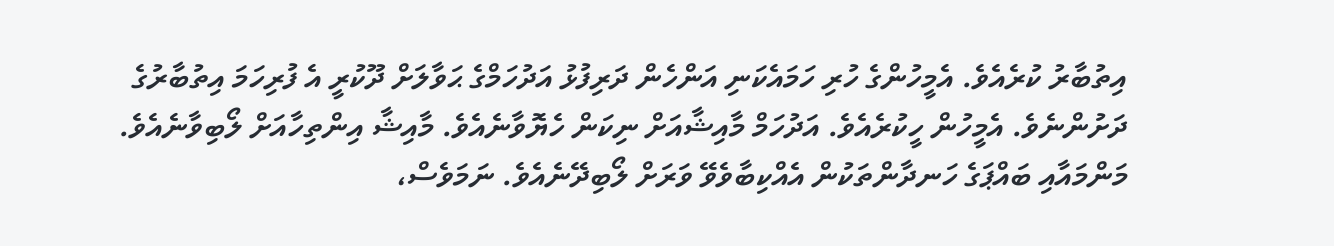އިތުބާރު ކުރެއެވެ. އެމީހުންގެ ހުރި ހަމައެކަނި އަންހެން ދަރިފުޅު އަދުހަމްގެ ޙަވާލަށް ދޫކުރީ އެ ފުރިހަމަ އިތުބާރުގެ ދަށުންނެވެ. އެމީހުން ހީކުރެއެވެ. އަދުހަމް މާއިޝާއަށް ނިކަން ހެޔޮވާނެއެވެ. މާއިޝާ އިންތިހާއަށް ލޯބިވާނެއެވެ. މަންމައާއި ބައްޕަގެ ހަނދާންތަކުން އެއްކިބާވެވޭ ވަރަށް ލޯބިދޭނެއެވެ. ނަމަވެސް،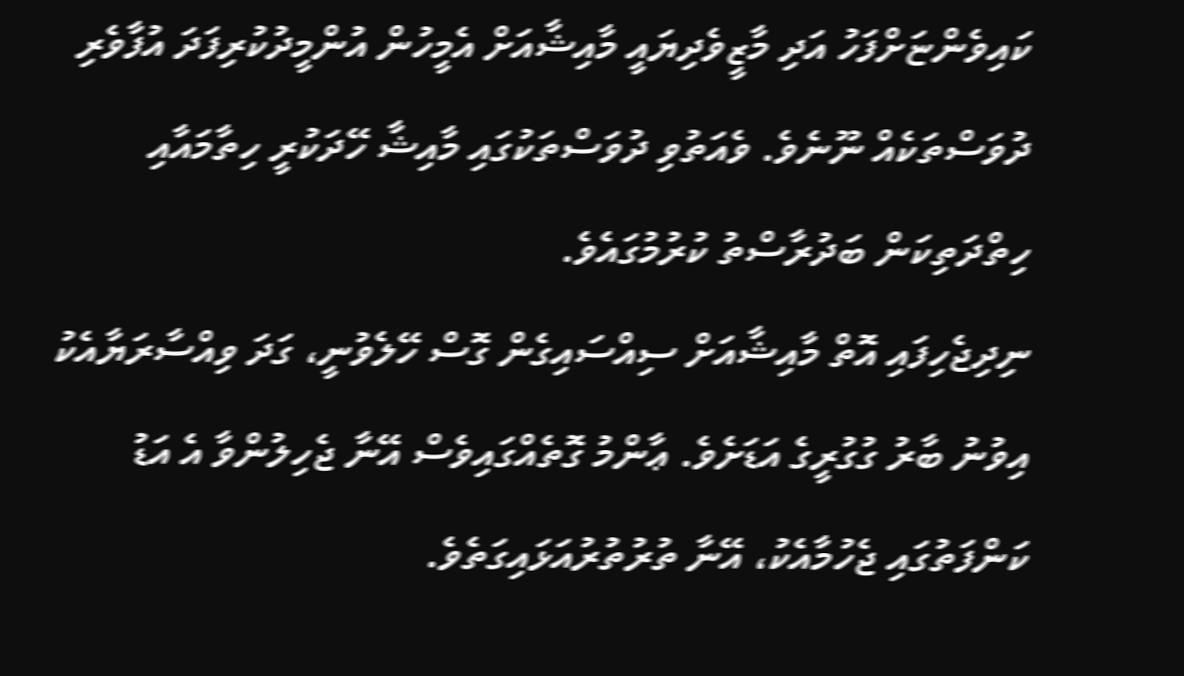ކައިވެންޏަށްފަހު އަދި މާޒީވެދިޔައީ މާއިޝާއަށް އެމީހުން އުންމީދުކުރިފަދަ އުފާވެރި ދުވަސްތަކެއް ނޫނެވެ. ވެއަތުވި ދުވަސްތަކުގައި މާއިޝާ ހޭދަކުރީ ހިތާމައާއި ހިތްދަތިކަން ބަދުރާސްތު ކުރުމުގައެވެ.
ނިދިޖެހިފައި އޮތް މާއިޝާއަށް ސިއްސައިގެން ގޮސް ހޭލެވުނީ، ގަދަ ވިއްސާރަޔާއެކު އިވުނު ބާރު ގުގުރީގެ އަޑަށެވެ. ޢާންމު ގޮތެއްގައިވެސް އޭނާ ޖެހިލުންވާ އެ އަޑު ކަންފަތުގައި ޖެހުމާއެކު، އޭނާ ތުރުތުރުއަޅައިގަތެވެ.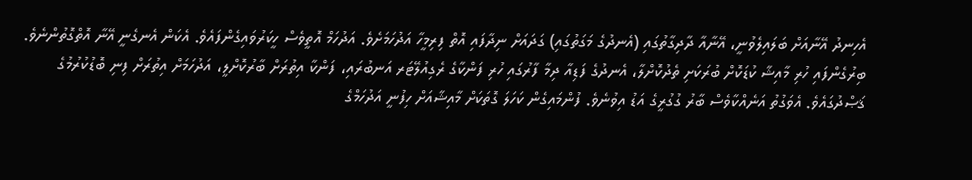އެހިނދު އޭނާއަށް ބަލައިލެވުނީ، އޭނާއާ ދާދިގާތުގައި (އެނދުގެ މަގަތުގައި) ގަދައަށް ނިދާފައި އޮތް ފިރިމީހާ އަދުހަމަށެވެ. އަދުހަމް އޮތީވެސް ހީކަރުވައިގެންފައެވެ. އެކަން އެނގެނީ އޭނާ އޮތްގޮތުންނެވެ. ބިރުގެންފައި ހުރި މާއިޝާ ކުޑަކޮށް ބުރަކަށި ތެދުކޮށްލާ، އެނދުގެ ފަޑިއާ ދިމާ ފާރުގައި ހުރި ފަންކާގެ ރެގިއުލޭޓަރ އަނބުރައި، ފަންކާ އިތުރަށް ބާރުކޮށްލީ، އަދުހަމަށް އިތުރަށް ފިނި ބޮޑުކުރުމުގެ ޤަޞްދުގައެވެ. އެވަގުތު އަނެއްކާވެސް ބާރު ގުގުރީގެ އަޑު އިވުނެވެ. ފުންމައިގެން ކަހަލަ ގޮތަކަށް މާއިޝާއަށް ހިފުނީ އަދުހަމްގެ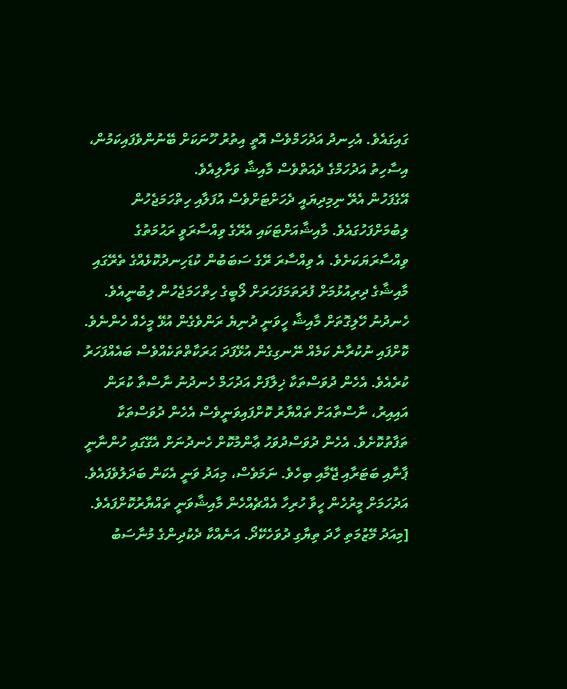ގައިގައެވެ. އެހިނދު އަދުހަމްވެސް އޮތީ އިތުރު ހޫނަކަށް ބޭނުންވެފައިކަމުން، އިސާހިތު އަދުހަމްގެ ދެއަތްވެސް މާއިޝާ ވަށާލިއެވެ.
އޭގެފަހުން އެރޭ ނިމިދިޔައީ ދެހަށްޓަށްވެސް އުފަލާއި ހިތްހަމަޖެހުން ލިބުމަށްފަހުގައެވެ. މާއިޝާއަށްޓަކައި އެރޭގެ ވިއްސާރަވީ ރަޙުމަތުގެ ވިއްސާރަޔަކަށެވެ. އެ ވިއްސާރަ ރޭގެ ސަބަބުން ކުޑަހިނދުކޮޅެއްގެ ތެރޭގައި މާއިޝާގެ ދިރިއުޅުމަށް ފުރަތަމަފަހަރަށް ލޯބީގެ ހިތްހަމަޖެހުން ލިބުނީއެވެ.
ހެނދުނު ހޭލިގޮތަށް މާއިޝާ ހީވަނީ ދުނިޔެ ރަންވެގެން އުޅޭ މީހެއް ހެންނެވެ. ކޮށްފައި ނުކުރާނެ ކަމެއް ނޭނގިގެން އުޅޭފަދަ ޙަރަކާތްތަކެއްވެސް ބައެއްފަހަރު ކުރެއެވެ. އެހެން ދުވަސްތަކާ ޚިލާފަށް އަދުހަމް ހެނދުނު ނާސްތާ ކުރަން އައިއިރު، ނާސްތާއަށް ތައްޔާރު ކޮށްފައިވަނީވެސް އެހެން ދުވަސްތަކާ ތަފާތުކޮށެވެ. އެހެން ދުވަސްދުވަހު ޢާންމުކޮށް ހެނދުނަށް އެގޭގައި ހުންނާނީ ޕާނާއި ބަޓަރާއި ޖޭމާއި ބިހެވެ. ނަމަވެސް، މިއަދު ވަނީ އެކަން ބަދަލުވެފައެވެ. އަދުހަމަށް މީރުހެން ހީވާ ހުރިހާ އެއްޗެއްހެން މާއިޝާވަނީ ތައްޔާރުކޮށްފައެވެ.
[މިއަދު މޭޒުމަތި ހާދަ ތިޔާގި ދުވަހެކޭދޯ. އަނެއްކާ ދެކުދިންގެ މުނާސަބު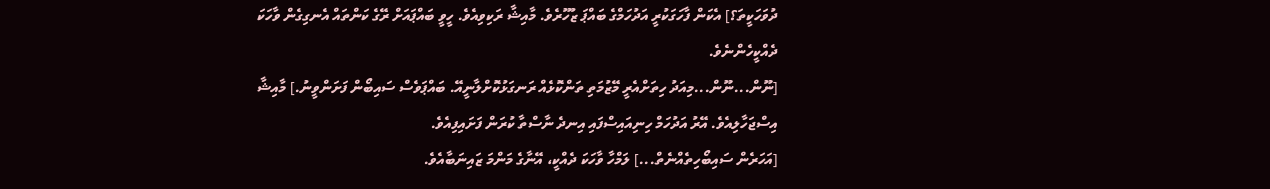ދުވަހަކީތަ؟] އެކަން ފާހަގަކުރީ އަދުހަމްގެ ބައްޕަ ޒުހޫރެވެ. މާއިޝާ ރަކިވިއެވެ. ހީވީ ބައްޕައަށް ރޭގެ ކަންތައް އެނގިގެން ވާހަކަ ދެއްކީހެންނެވެ.
[ނޫން...ނޫން...މިއަދު ހިތަށްއެރީ މޭޒުމަތި ތަންކޮޅެއް ރަނގަޅުކޮށްލާނީއޭ. ބައްޕަވެސް ސައިބޯން ފަށަންވީނު.] މާއިޝާ އިސްޖަހާލިއެވެ. އޭރު އަދުހަމް ހިނިއައިސްފައި އިނދެ ނާސްތާ ކުރަން ފަށައިފިއެވެ.
[އަހަރެން ސައިބޯހިތެއްނެތް...] ލަމްހާ ވާހަކަ ދެއްކީ، އޭނާގެ މަންމަ ޒައިނަބާއެވެ.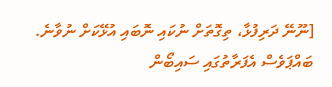[ނޫނޭ ދަރިފުޅާ، ތިގޮތަށް ނުކައި ނޮބައި އުޅޭކަށް ނުވާނެ. ބައްޕަވެސް އެފަރާތުގައި ސައިބޯން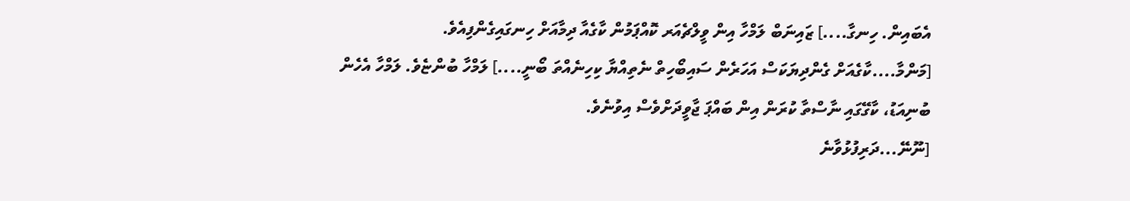އެބައިން. ހިނގާ....] ޒައިނަބް ލަމްހާ އިން ވީލްޗެއަރ ކޮއްޕަމުން ކާގެއާ ދިމާއަށް ހިނގައިގެންފިއެވެ.
[މަންމާ....ކާގެއަށް ގެންދިޔަކަސް އަހަރެން ސައިބޯހިތް ނެތިއްޔާ ކިހިނެއްތަ ބޯނީ....] ލަމްހާ ބުންޏެވެ. ލަމްހާ އެހެން ބުނިއަޑު، ކާގޭގައި ނާސްތާ ކުރަން އިން ބައްޕަ ޖާވީދަށްވެސް އިވުނެވެ.
[ނޫނޭ...ދަރިފުޅުވާނެ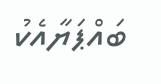ބައްޕަޔާއެކު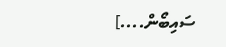ސައިބޯން....]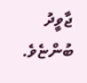ޖާވީދު ބުންޏެވެ.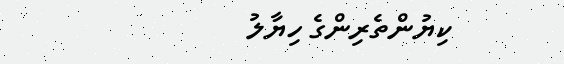ކިޔުންތެރިންގެ ހިޔާލު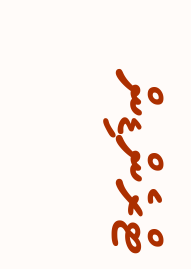ޓްރެންޑިން